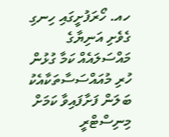ހއ. ހޯރަފުށީގައި ހިނގި ގެވެށި އަނިޔާގެ މައްސަލައެއް ކަމާ ގުޅުން ހުރި މުއައްސަސާތަކާއެކު ބަލަން ފަށާފައިވާ ކަމަށް މިނިސްޓްރީ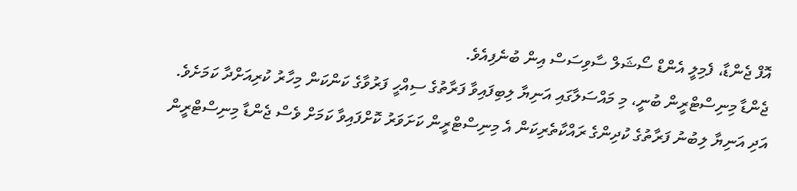އޮފް ޖެންޑާ، ފެމިލީ އެންޑް ސޯޝަލް ސާވިސަސް އިން ބުނެފިއެވެ.
ޖެންޑާ މިނިސްޓްރީން ބުނީ، މި މައްސަލާގައި އަނިޔާ ލިބިފައިވާ ފަރާތުގެ ސިއްހީ ފަރުވާގެ ކަންކަން މިހާރު ކުރިއަށްދާ ކަމަށެވެ. އަދި އަނިޔާ ލިބުނު ފަރާތުގެ ކުދިންގެ ރައްކާތެރިކަން އެ މިނިސްޓްރީން ކަށަވަރު ކޮށްފައިވާ ކަމަށް ވެސް ޖެންޑާ މިނިސްޓްރީން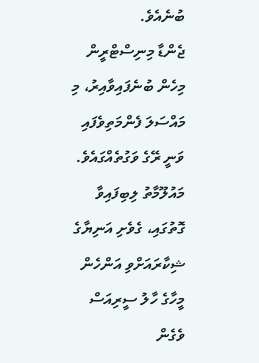ބުނެއެވެ.
ޖެންޑާ މިނިސްޓްރީން މިހެން ބުނެފައިވާއިރު، މި މައްސަލަ ފެންމަތިވެފައި ވަނީ ރޭގެ ވަގުތެއްގައެވެ.
މައުލޫމާތު ލިބިފައިވާ ގޮތުގައި، ގެވެށި އަނިޔާގެ ޝިކާރައަށްވި އަންހެން މީހާގެ ހާލު ސީރިއަސް ވެގެން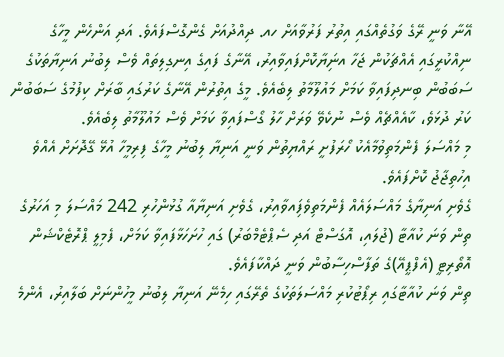އޭނާ ވަނީ ރޭގެ ވަގުތެއްގައި އިތުރު ފަރުވާއަށް ހއ. ދިއްދުއަށް ގެންގޮސްފައެވެ. އަދި އަންހެން މީހާގެ ނިއްކުރީގައި އެއްޗަކުން ޖަހާ އނަިޔާކޮށްފައިވާއިރު، އޭނާގެ ފައިގެ އިނގިލިތައް ވެސް ލިބުނު އަނިޔާތަކުގެ ސަބަބުން ބިނދިފައިވާ ކަމަށް މައުލޫމާތު ލިބެއެވެ. މީގެ އިތުރުން އޭނާގެ ކަރުގައި ބާރަށް ކިފުމުގެ ސަބަބުން ކަރު ދުޅަވެ، ކާއެއްޗެއް ވެސް ނުކެވޭ ވަރަށް ހާލު ގޯސްފައިވާ ކަމަށް ވެސް މައުލޫމާތު ލިބެއެވެ.
މި މައްސަލަ ފެންމަތިވުމާއެކު ހޯރަފުށީ ރައްޔިތުން ވަނީ އަނިޔާ ލިބުނު މީހާގެ ފިރިމީހާ އުޅޭ ގޭދޮށަށް އެއްވެ އިހުތިޖާޖު ކޮށްފައެވެ.
ގެވެށި އަނިޔާގެ މައްސަލައެއް ފެންމަތިވެފަިއވާއިރު، ގެވެށި އަނިޔާއާ ގުޅުންހުރި 242 މައްސަލަ މި އަހަރުގެ ތިން ވަނަ ކުއާޓާ (ޖުލައި، އޮގަސްޓް އަދި ސެޕްޓެމްބަރު) ގައި ހުށަހަޅާފައިވާ ކަމަށް، ފެމިލީ ޕްރޮޓެކްޝަން އޮތޯރިޓީ (އެފްޕީއޭ)ގެ ތަފާސްހިސާބުން ވަނީ ދައްކާފައެވެ.
ތިން ވަނަ ކުއާޓާގައި ރިޕޯޓުކުރި މައްސަލަތަކުގެ ތެރޭގައި ހިމެނޭ އަނިޔާ ލިބުނު މީހުންނަށް ބަލާއިރު، އެންމެ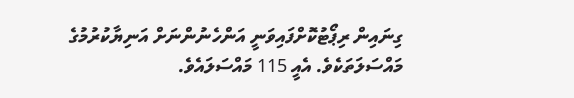ގިނައިން ރިޕޯޓުކޮށްފައިވަނީ އަންހެނުންނަށް އަނިޔާކުރުމުގެ މައްސަލަތަކެވެ. އެއީ 115 މައްސަލައެވެ.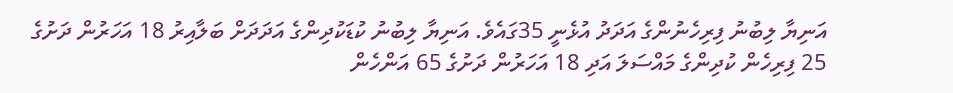އަނިޔާ ލިބުނު ފިރިހެނުންގެ އަދަދު އުޅެނީ 35ގައެވެ. އަނިޔާ ލިބުނު ކުޑަކުދިންގެ އަދަދަށް ބަލާއިރު 18 އަހަރުން ދަށުގެ 25 ފިރިހެން ކުދިންގެ މައްސަލަ އަދި 18 އަހަރުން ދަށުގެ 65 އަންހެން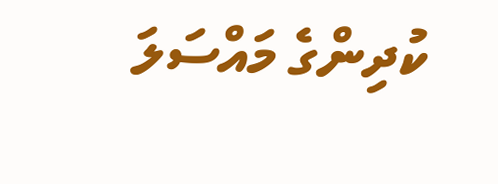ކުދިންގެ މައްސަލަ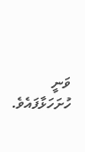ވަނީ ހުށަހަޅާފައެވެ.